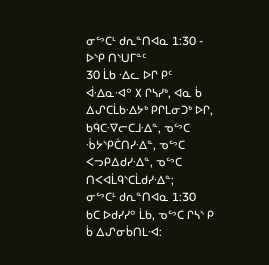ᓂᔥᑕᒻ ᑯᕆᓐᑎᐊᓇ 1:30 - ᐅᔅᑭ ᑎᔅᑌᒥᓐᑦ
30 ᒫᑲ ᐎᓚ ᐅᒋ ᑭᑦ ᐋᐎᓇᐗᐤ ᙭ ᒋᓴᓯᒃ, ᐊᓇ ᑳ ᐃᔑᑕᒫᑲᐎᔭᒃ ᑭᒋᒪᓂᑐᒃ ᐅᒋ, ᑲᑫᑕᐌᓕᑕᒧᐎᓐ, ᓀᔥᑕ ᒀᔭᔅᑭᑖᑎᓯᐎᓐ, ᓀᔥᑕ ᐸᓓᑭᐃᑯᓯᐎᓐ, ᓀᔥᑕ ᑎᐸᐊᒫᑫᔅᑕᒫᑯᓯᐎᓐ;
ᓂᔥᑕᒻ ᑯᕆᓐᑎᐊᓇ 1:30
ᑲᑕ ᐅᑯᓯᓯᐤ ᒫᑲ, ᓀᔥᑕ ᒋᓴᔅ ᑭ ᑳ ᐃᔑᓂᑳᑎᒪᐗ: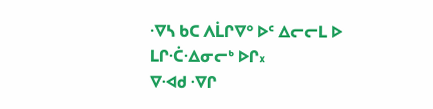ᐌᓴ ᑲᑕ ᐱᒫᒋᐁᐤ ᐅᑦ ᐃᓕᓕᒪ ᐅ ᒪᒋᑣᐎᓂᓕᒃ ᐅᒋ᙮
ᐁᐗᑯ ᐌᒋ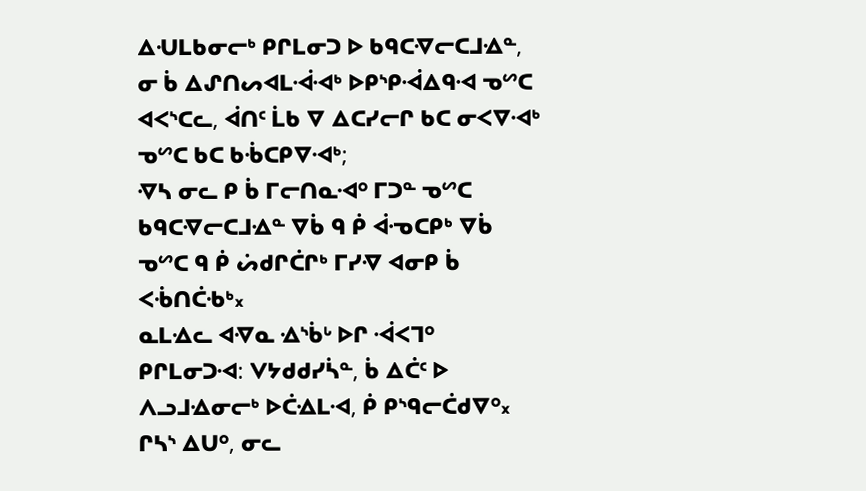ᐃᑗᒪᑲᓂᓕᒃ ᑭᒋᒪᓂᑐ ᐅ ᑲᑫᑕᐌᓕᑕᒧᐎᓐ, ᓂ ᑳ ᐃᔑᑎᔕᐊᒪᐙᐗᒃ ᐅᑭᔅᑭᐙᐃᑫᐗ ᓀᔥᑕ ᐊᐸᔅᑕᓚ, ᐋᑎᑦ ᒫᑲ ᐁ ᐃᑕᓯᓕᒋ ᑲᑕ ᓂᐸᐁᐗᒃ ᓀᔥᑕ ᑲᑕ ᑲᒀᑕᑭᐁᐗᒃ;
ᐌᓴ ᓂᓚ ᑭ ᑳ ᒥᓕᑎᓇᐗᐤ ᒥᑐᓐ ᓀᔥᑕ ᑲᑫᑕᐌᓕᑕᒧᐎᓐ ᐁᑳ ᑫ ᑮ ᐋᓉᑕᑭᒃ ᐁᑳ ᓀᔥᑕ ᑫ ᑮ ᔖᑯᒋᑖᒋᒃ ᒥᓯᐌ ᐊᓂᑭ ᑳ ᐸᒀᑎᑖᑾᒃ᙮
ᓇᒪᐎᓚ ᐊᐌᓇ ᐎᔅᑳᒡ ᐅᒋ ᐙᐸᒣᐤ ᑭᒋᒪᓂᑐᐗ: ᐯᔭᑯᑯᓯᓵᓐ, ᑳ ᐃᑖᑦ ᐅ ᐱᓗᒧᐎᓂᓕᒃ ᐅᑖᐎᒪᐗ, ᑮ ᑭᔅᑫᓕᑖᑯᐁᐤ᙮
ᒋᓴᔅ ᐃᑌᐤ, ᓂᓚ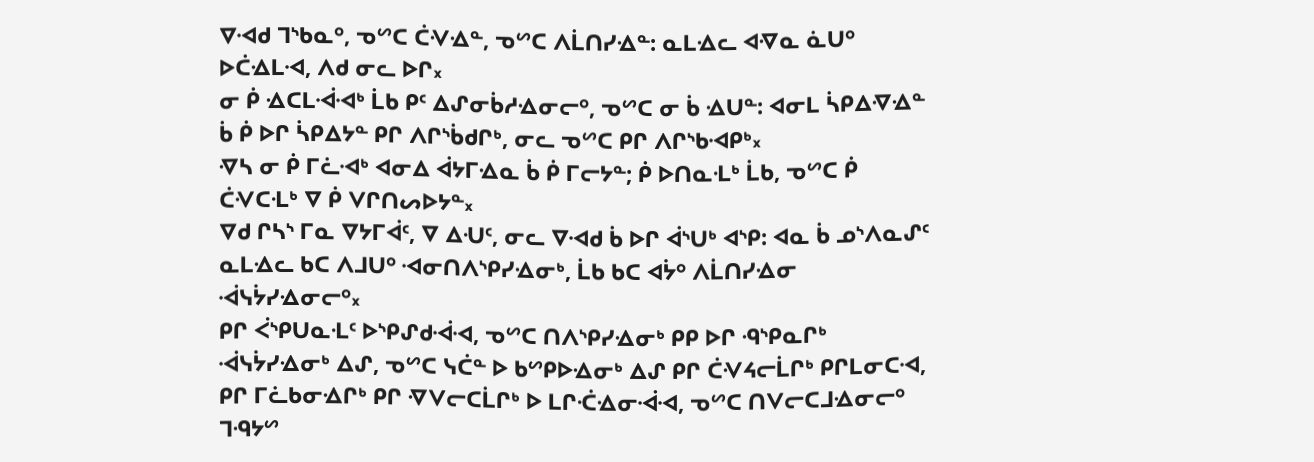ᐁᐗᑯ ᒣᔅᑲᓇᐤ, ᓀᔥᑕ ᑖᐺᐎᓐ, ᓀᔥᑕ ᐱᒫᑎᓯᐎᓐ: ᓇᒪᐎᓚ ᐊᐌᓇ ᓈᑌᐤ ᐅᑖᐎᒪᐗ, ᐱᑯ ᓂᓚ ᐅᒋ᙮
ᓂ ᑮ ᐎᑕᒪᐙᐗᒃ ᒫᑲ ᑭᑦ ᐃᔑᓂᑳᓱᐎᓂᓕᐤ, ᓀᔥᑕ ᓂ ᑳ ᐎᑌᓐ: ᐊᓂᒪ ᓵᑭᐃᐌᐎᓐ ᑳ ᑮ ᐅᒋ ᓵᑭᐃᔭᓐ ᑭᒋ ᐱᒋᔅᑳᑯᒋᒃ, ᓂᓚ ᓀᔥᑕ ᑭᒋ ᐱᒋᔅᑲᐗᑭᒃ᙮
ᐌᓴ ᓂ ᑮ ᒥᓛᐗᒃ ᐊᓂᐃ ᐋᔭᒥᐎᓇ ᑳ ᑮ ᒥᓕᔭᓐ; ᑮ ᐅᑎᓇᒶᒃ ᒫᑲ, ᓀᔥᑕ ᑮ ᑖᐺᑕᒶᒃ ᐁ ᑮ ᐯᒋᑎᔕᐅᔭᓐ᙮
ᐁᑯ ᒋᓴᔅ ᒥᓇ ᐁᔭᒥᐋᑦ, ᐁ ᐃᑗᑦ, ᓂᓚ ᐁᐗᑯ ᑳ ᐅᒋ ᐋᔅᑌᒃ ᐊᔅᑭ: ᐊᓇ ᑳ ᓄᔅᐱᓇᔑᑦ ᓇᒪᐎᓚ ᑲᑕ ᐱᒧᑌᐤ ᐗᓂᑎᐱᔅᑭᓯᐎᓂᒃ, ᒫᑲ ᑲᑕ ᐊᔮᐤ ᐱᒫᑎᓯᐎᓂ ᐙᓭᔮᓯᐎᓂᓕᐤ᙮
ᑭᒋ ᐹᔅᑭᑌᓇᒶᑦ ᐅᔅᑭᔑᑯᐙᐗ, ᓀᔥᑕ ᑎᐱᔅᑭᓯᐎᓂᒃ ᑭᑭ ᐅᒋ ᑴᔅᑭᓇᒋᒃ ᐙᓭᔮᓯᐎᓂᒃ ᐃᔑ, ᓀᔥᑕ ᓭᑖᓐ ᐅ ᑲᔥᑭᐅᐎᓂᒃ ᐃᔑ ᑭᒋ ᑖᐺᔦᓕᒫᒋᒃ ᑭᒋᒪᓂᑕᐗ, ᑭᒋ ᒥᓛᑲᓂᐎᒋᒃ ᑭᒋ ᐌᐯᓕᑕᒫᒋᒃ ᐅ ᒪᒋᑣᐎᓂᐙᐗ, ᓀᔥᑕ ᑎᐯᓕᑕᒧᐎᓂᓕᐤ ᒣᑴᔭᔥ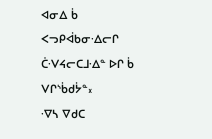ᐊᓂᐃ ᑳ ᐸᓓᑭᐋᑲᓂᐎᓕᒋ ᑖᐺᔦᓕᑕᒧᐎᓐ ᐅᒋ ᑳ ᐯᒋᔅᑳᑯᔮᓐ᙮
ᐌᓴ ᐁᑯᑕ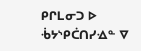ᑭᒋᒪᓂᑐ ᐅ ᒀᔭᔅᑭᑖᑎᓯᐎᓐ ᐁ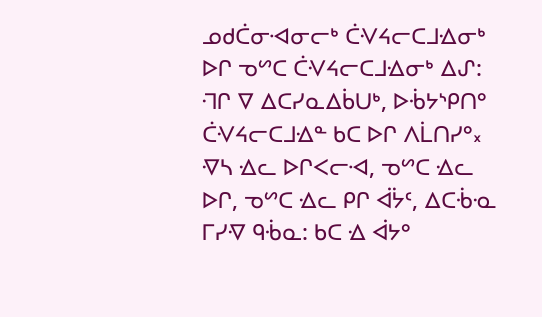ᓄᑯᑖᓂᐗᓂᓕᒃ ᑖᐺᔦᓕᑕᒧᐎᓂᒃ ᐅᒋ ᓀᔥᑕ ᑖᐺᔦᓕᑕᒧᐎᓂᒃ ᐃᔑ: ᒬᒋ ᐁ ᐃᑕᓯᓇᐃᑳᑌᒃ, ᐅᒀᔭᔅᑭᑎᐤ ᑖᐺᔦᓕᑕᒧᐎᓐ ᑲᑕ ᐅᒋ ᐱᒫᑎᓯᐤ᙮
ᐌᓴ ᐎᓚ ᐅᒋᐸᓕᐗ, ᓀᔥᑕ ᐎᓚ ᐅᒋ, ᓀᔥᑕ ᐎᓚ ᑭᒋ ᐋᔮᑦ, ᐃᑕᒀᓋ ᒥᓯᐌ ᑫᒀᓇ: ᑲᑕ ᐎ ᐋᔭᐤ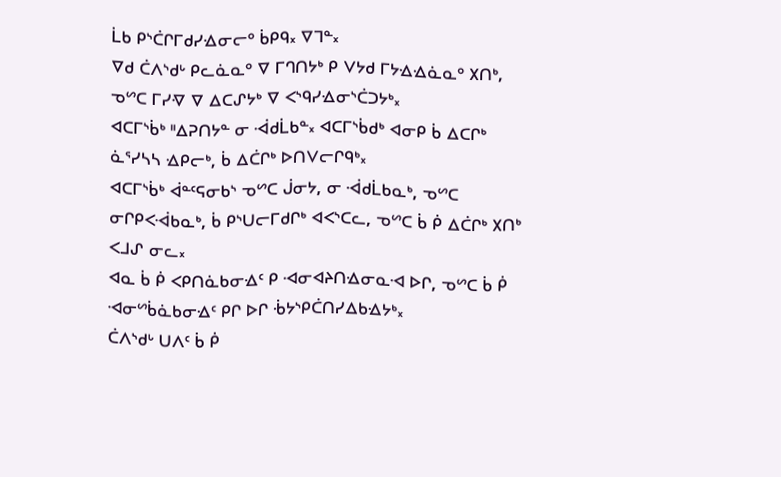ᒫᑲ ᑭᔅᑖᒋᒥᑯᓯᐎᓂᓕᐤ ᑳᑭᑫ᙮ ᐁᒣᓐ᙮
ᐁᑯ ᑖᐱᔅᑯᒡ ᑭᓚᓈᓇᐤ ᐁ ᒥᒉᑎᔭᒃ ᑭ ᐯᔭᑯ ᒥᔭᐎᐎᓈᓇᐤ ᙭ᑎᒃ, ᓀᔥᑕ ᒥᓯᐌ ᐁ ᐃᑕᔑᔭᒃ ᐁ ᐸᔅᑫᓯᐎᓂᔅᑖᑐᔭᒃ᙮
ᐊᑕᒥᔅᑳᒃ ᐦᐃᕈᑎᔭᓐ ᓂ ᐙᑯᒫᑲᓐ᙮ ᐊᑕᒥᔅᑳᑯᒃ ᐊᓂᑭ ᑳ ᐃᑕᒋᒃ ᓈᕐᓯᓴᓴ ᐎᑭᓕᒃ, ᑳ ᐃᑖᒋᒃ ᐅᑎᐯᓕᒋᑫᒃ᙮
ᐊᑕᒥᔅᑳᒃ ᐋᓐᑦᕋᓂᑲᔅ ᓀᔥᑕ ᒎᓂᔭ, ᓂ ᐙᑯᒫᑲᓇᒃ, ᓀᔥᑕ ᓂᒋᑭᐸᐙᑲᓇᒃ, ᑳ ᑭᔅᑌᓕᒥᑯᒋᒃ ᐊᐸᔅᑕᓚ, ᓀᔥᑕ ᑳ ᑮ ᐃᑖᒋᒃ ᙭ᑎᒃ ᐸᒧᔑ ᓂᓚ᙮
ᐊᓇ ᑳ ᑮ ᐸᑭᑎᓈᑲᓂᐎᑦ ᑭ ᐗᓂᐊᔨᑎᐎᓂᓇᐗ ᐅᒋ, ᓀᔥᑕ ᑳ ᑮ ᐗᓂᔥᑳᓈᑲᓂᐎᑦ ᑭᒋ ᐅᒋ ᒀᔭᔅᑭᑖᑎᓯᐃᑲᐎᔭᒃ᙮
ᑖᐱᔅᑯᒡ ᑌᐱᑦ ᑳ ᑮ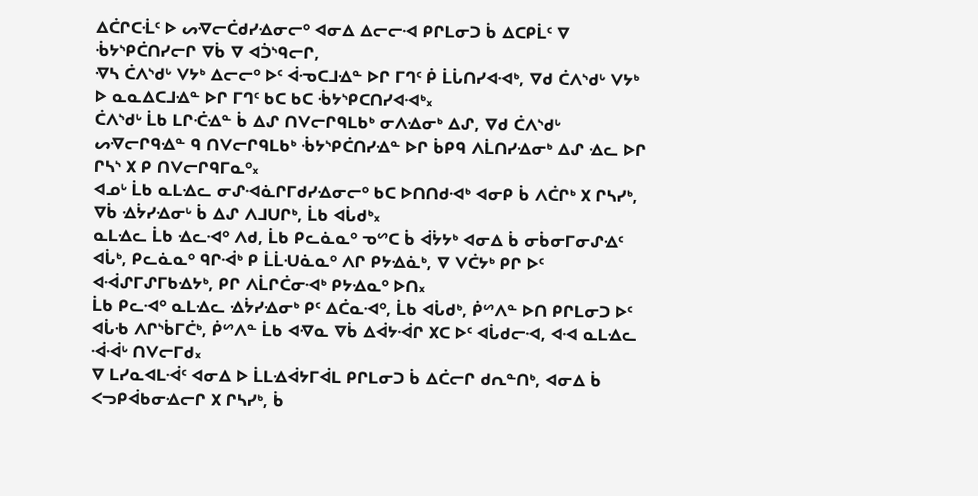ᐃᑖᒋᑕᒸᑦ ᐅ ᔕᐌᓕᑖᑯᓯᐎᓂᓕᐤ ᐊᓂᐃ ᐃᓕᓕᐗ ᑭᒋᒪᓂᑐ ᑳ ᐃᑕᑭᒫᑦ ᐁ ᒀᔭᔅᑭᑖᑎᓯᓕᒋ ᐁᑳ ᐁ ᐊᑑᔅᑫᓕᒋ,
ᐌᓴ ᑖᐱᔅᑯᒡ ᐯᔭᒃ ᐃᓕᓕᐤ ᐅᑦ ᐋᓉᑕᒧᐎᓐ ᐅᒋ ᒥᒉᑦ ᑮ ᒫᒑᑎᓯᐊᐗᒃ, ᐁᑯ ᑖᐱᔅᑯᒡ ᐯᔭᒃ ᐅ ᓇᓇᐃᑕᒧᐎᓐ ᐅᒋ ᒥᒉᑦ ᑲᑕ ᑲᑕ ᒀᔭᔅᑭᑕᑎᓯᐊᐗᒃ᙮
ᑖᐱᔅᑯᒡ ᒫᑲ ᒪᒋᑣᐎᓐ ᑳ ᐃᔑ ᑎᐯᓕᒋᑫᒪᑲᒃ ᓂᐱᐎᓂᒃ ᐃᔑ, ᐁᑯ ᑖᐱᔅᑯᒡ ᔕᐌᓕᒋᑫᐎᓐ ᑫ ᑎᐯᓕᒋᑫᒪᑲᒃ ᒀᔭᔅᑭᑖᑎᓯᐎᓐ ᐅᒋ ᑳᑭᑫ ᐱᒫᑎᓯᐎᓂᒃ ᐃᔑ ᐎᓚ ᐅᒋ ᒋᓴᔅ ᙭ ᑭ ᑎᐯᓕᒋᑫᒥᓇᐤ᙮
ᐊᓄᒡ ᒫᑲ ᓇᒪᐎᓚ ᓂᔑᐗᓈᒋᒥᑯᓯᐎᓂᓕᐤ ᑲᑕ ᐅᑎᑎᑯᐗᒃ ᐊᓂᑭ ᑳ ᐱᑖᒋᒃ ᙭ ᒋᓴᓯᒃ, ᐁᑳ ᐎᔮᓯᐎᓂᒡ ᑳ ᐃᔑ ᐱᒧᑌᒋᒃ, ᒫᑲ ᐊᒑᑯᒃ᙮
ᓇᒪᐎᓚ ᒫᑲ ᐎᓚᐗᐤ ᐱᑯ, ᒫᑲ ᑭᓚᓈᓇᐤ ᓀᔥᑕ ᑳ ᐋᔮᔭᒃ ᐊᓂᐃ ᑳ ᓂᑳᓂᒥᓂᔑᐎᑦ ᐊᒑᒃ, ᑭᓚᓈᓇᐤ ᑫᒋᐙᒃ ᑭ ᒫᒫᑗᓈᓇᐤ ᐱᒋ ᑭᔭᐎᓈᒃ, ᐁ ᐯᑖᔭᒃ ᑭᒋ ᐅᑦ ᐊᐙᔑᒥᔑᒥᑲᐎᔭᒃ, ᑭᒋ ᐱᒫᒋᑖᓂᐗᒃ ᑭᔭᐎᓇᐤ ᐅᑎ᙮
ᒫᑲ ᑭᓚᐗᐤ ᓇᒪᐎᓚ ᐎᔮᓯᐎᓂᒃ ᑭᑦ ᐃᑖᓇᐗᐤ, ᒫᑲ ᐊᒑᑯᒃ, ᑮᔥᐱᓐ ᐅᑎ ᑭᒋᒪᓂᑐ ᐅᑦ ᐊᒑᑾ ᐱᒋᔅᑳᒥᑖᒃ, ᑮᔥᐱᓐ ᒫᑲ ᐊᐌᓇ ᐁᑳ ᐃᐋᔭᐙᒋ ᙭ᑕ ᐅᑦ ᐊᒑᑯᓕᐗ, ᐊᐗ ᓇᒪᐎᓚ ᐙᐙᒡ ᑎᐯᓕᒥᑯ᙮
ᐁ ᒪᓯᓇᐊᒪᐙᑦ ᐊᓂᐃ ᐅ ᒫᒪᐎᐋᔭᒥᐋᒪ ᑭᒋᒪᓂᑐ ᑳ ᐃᑖᓕᒋ ᑯᕆᓐᑎᒃ, ᐊᓂᐃ ᑳ ᐸᓓᑭᐋᑲᓂᐎᓕᒋ ᙭ ᒋᓴᓯᒃ, ᑳ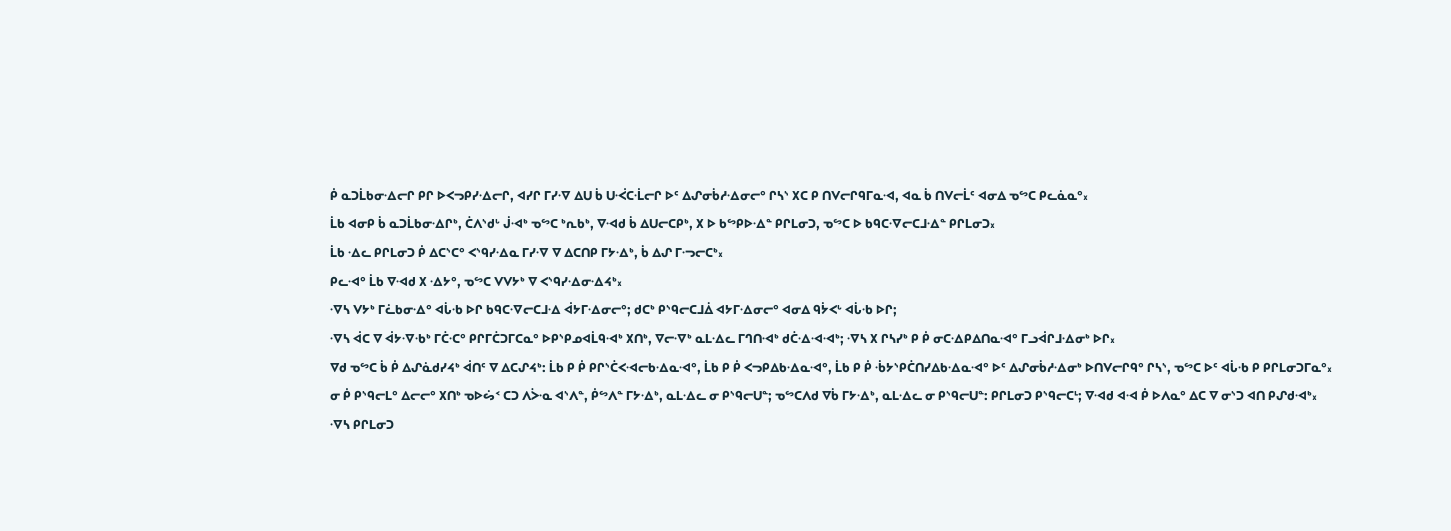ᑮ ᓇᑐᒫᑲᓂᐎᓕᒋ ᑭᒋ ᐅᐸᓓᑭᓯᐎᓕᒋ, ᐊᓯᒋ ᒥᓯᐌ ᐃᑌ ᑳ ᑌᑆᑕᒸᓕᒋ ᐅᑦ ᐃᔑᓂᑳᓱᐎᓂᓕᐤ ᒋᓴᔅ ᙭ᑕ ᑭ ᑎᐯᓕᒋᑫᒥᓇᐗ, ᐊᓇ ᑳ ᑎᐯᓕᒫᑦ ᐊᓂᐃ ᓀᔥᑕ ᑭᓚᓈᓇᐤ᙮
ᒫᑲ ᐊᓂᑭ ᑳ ᓇᑐᒫᑲᓂᐎᒋᒃ, ᑖᐱᔅᑯᒡ ᒎᐗᒃ ᓀᔥᑕ ᒃᕆᑲᒃ, ᐁᐗᑯ ᑳ ᐃᑌᓕᑕᑭᒃ, ᙭ ᐅ ᑲᔥᑭᐅᐎᓐ ᑭᒋᒪᓂᑐ, ᓀᔥᑕ ᐅ ᑲᑫᑕᐌᓕᑕᒧᐎᓐ ᑭᒋᒪᓂᑐ᙮
ᒫᑲ ᐎᓚ ᑭᒋᒪᓂᑐ ᑮ ᐃᑕᔅᑕᐤ ᐸᔅᑫᓯᐎᓇ ᒥᓯᐌ ᐁ ᐃᑕᑎᑭ ᒥᔭᐎᒃ, ᑳ ᐃᔑ ᒥᓜᓕᑕᒃ᙮
ᑭᓚᐗᐤ ᒫᑲ ᐁᐗᑯ ᙭ ᐎᔭᐤ, ᓀᔥᑕ ᐯᐯᔭᒃ ᐁ ᐸᔅᑫᓯᐎᓂᐎᔦᒃ᙮
ᐌᓴ ᐯᔭᒃ ᒥᓛᑲᓂᐎᐤ ᐊᒑᑾ ᐅᒋ ᑲᑫᑕᐌᓕᑕᒧᐎ ᐋᔭᒥᐎᓂᓕᐤ; ᑯᑕᒃ ᑭᔅᑫᓕᑕᒧᐄ ᐊᔭᒥᐎᓂᓕᐤ ᐊᓂᐃ ᑫᔮᐸᒡ ᐊᒑᑾ ᐅᒋ;
ᐌᓴ ᐋᑕ ᐁ ᐋᔭᐌᑾᒃ ᒥᑖᑡᐤ ᑭᒋᒥᑖᑐᒥᑕᓇᐤ ᐅᑭᔅᑭᓄᐊᒫᑫᐗᒃ ᙭ᑎᒃ, ᐁᓕᐌᒃ ᓇᒪᐎᓚ ᒥᒉᑎᐗᒃ ᑯᑖᐎᐗᐗᒃ; ᐌᓴ ᙭ ᒋᓴᓯᒃ ᑭ ᑮ ᓂᑕᐎᑭᐃᑎᓇᐗᐤ ᒥᓗᐋᒋᒧᐎᓂᒃ ᐅᒋ᙮
ᐁᑯ ᓀᔥᑕ ᑳ ᑮ ᐃᔑᓈᑯᓯᔦᒃ ᐋᑎᑦ ᐁ ᐃᑕᔑᔦᒃ: ᒫᑲ ᑭ ᑮ ᑭᒋᔅᑖᐸᐗᓕᑲᐎᓇᐗᐤ, ᒫᑲ ᑭ ᑮ ᐸᓓᑭᐃᑲᐎᓇᐗᐤ, ᒫᑲ ᑭ ᑮ ᒀᔭᔅᑭᑖᑎᓯᐃᑲᐎᓇᐗᐤ ᐅᑦ ᐃᔑᓂᑳᓱᐎᓂᒃ ᐅᑎᐯᓕᒋᑫᐤ ᒋᓴᔅ, ᓀᔥᑕ ᐅᑦ ᐊᒑᑾ ᑭ ᑭᒋᒪᓂᑐᒥᓇᐤ᙮
ᓂ ᑮ ᑭᔅᑫᓕᒪᐤ ᐃᓕᓕᐤ ᙭ᑎᒃ ᓀᐅᔖᑉ ᑕᑐ ᐱᐴᓋ ᐊᔅᐱᓐ, ᑮᔥᐱᓐ ᒥᔭᐎᒃ, ᓇᒪᐎᓚ ᓂ ᑭᔅᑫᓕᑌᓐ; ᓀᔥᑕᐱᑯ ᐁᑳ ᒥᔭᐎᒃ, ᓇᒪᐎᓚ ᓂ ᑭᔅᑫᓕᑌᓐ: ᑭᒋᒪᓂᑐ ᑭᔅᑫᓕᑕᒻ; ᐁᐗᑯ ᐊᐗ ᑮ ᐅᐱᓇᐤ ᐃᑕ ᐁ ᓂᔅᑐ ᐊᑎ ᑭᔑᑯᐗᒃ᙮
ᐌᓴ ᑭᒋᒪᓂᑐ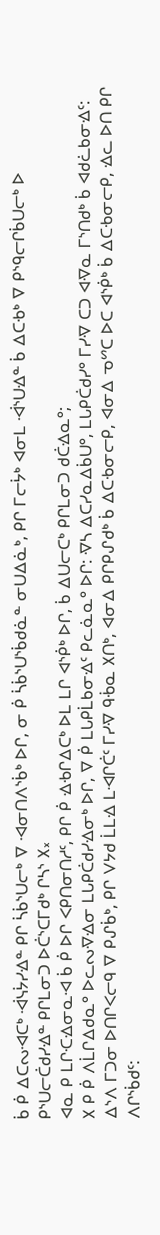ᑳ ᑮ ᐃᑕᔓᐗᑕᒃ ᐙᓭᔮᓯᐎᓐ ᑭᒋ ᓵᑳᔅᑌᓕᒃ ᐁ ᐗᓂᑎᐱᔅᑳᒃ ᐅᒋ, ᓂ ᑮ ᓵᑳᔅᑌᔅᑳᑯᓈᓐ ᓂᑌᐃᓈᒃ, ᑭᒋ ᒥᓕᔮᒃ ᐊᓂᒪ ᐙᔅᑌᐎᓐ ᑳ ᐃᑕᑾᒃ ᐁ ᑭᔅᑫᓕᒋᑳᑌᓕᒃ ᐅ ᑭᔅᑌᓕᑖᑯᓯᐎᓐ ᑭᒋᒪᓂᑐ ᐅᑖᔅᑕᒥᑯᒃ ᒋᓴᔅ ᙭᙮
ᐊᓇ ᑭ ᒪᒋᑡᐎᓂᓇᐗ ᑳ ᑮ ᐅᒋ ᐸᑭᑎᓂᑎᓱᑦ, ᑭᒋ ᑮ ᐎᑾᒋᐃᑕᒃ ᐅᒪ ᒪᒋ ᐊᔅᑮᒃ ᐅᒋ, ᑳ ᐃᑌᓕᑕᒃ ᑭᒋᒪᓂᑐ ᑯᑖᐎᓇᐤ;
᙭ ᑭ ᑮ ᐱᒫᒋᐃᑯᓇᐤ ᐅᓚᔓᐌᐎᓂ ᒪᒐᑭᑖᑯᓯᐎᓂᒃ ᐅᒋ, ᐁ ᑮ ᒪᒐᑭᒫᑲᓂᐎᑦ ᑭᓚᓈᓇᐤ ᐅᒋ: ᐌᓴ ᐃᑕᓯᓇᐃᑳᑌᐤ, ᒪᒐᑭᑖᑯᓯᐤ ᒥᓯᐌ ᑕᑐ ᐊᐌᓇ ᒥᔅᑎᑯᒃ ᑳ ᐊᑯᓛᑲᓂᐎᑦ:
ᐃᔅᐱ ᒥᑐᓂ ᐅᑎᒋᐸᓕᑫ ᐁ ᑭᔑᑳᒃ, ᑭᒋ ᐯᔭᑯ ᒫᒪᐎ ᒪᐗᒋᑖᑦ ᒥᓯᐌ ᑫᒀᓇ ᙭ᑎᒃ, ᐊᓂᐃ ᑭᒋᑭᔑᑯᒃ ᑳ ᐃᑕᑾᓂᓕᑭ, ᐊᓂᐃ ᓀᔥᑕ ᐅᑕ ᐊᔅᑮᒃ ᑳ ᐃᑕᑾᓂᓕᑭ, ᐎᓚ ᐅᑎ ᑭᒋ ᐱᒋᔅᑳᑯᑦ: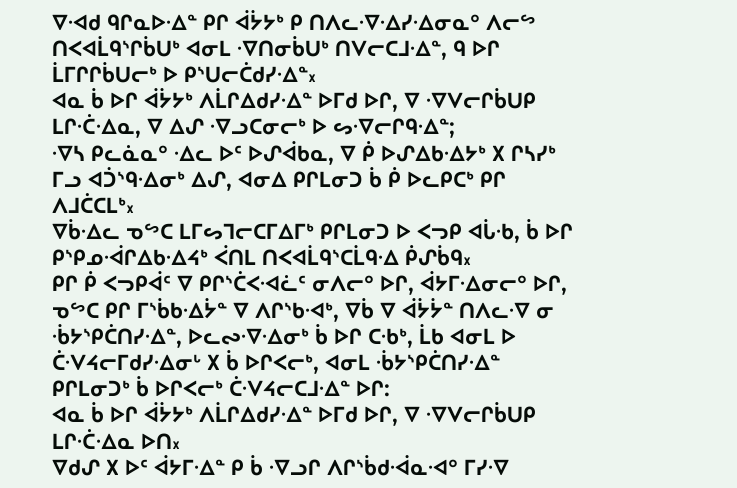ᐁᐗᑯ ᑫᒋᓇᐅᐎᓐ ᑭᒋ ᐋᔮᔭᒃ ᑭ ᑎᐱᓚᐌᐎᓯᐎᓂᓇᐤ ᐱᓕᔥ ᑎᐸᐊᒫᑫᔅᒋᑳᑌᒃ ᐊᓂᒪ ᐌᑎᓂᑳᑌᒃ ᑎᐯᓕᑕᒧᐎᓐ, ᑫ ᐅᒋ ᒫᒥᒋᒋᑳᑌᓕᒃ ᐅ ᑭᔅᑌᓕᑖᑯᓯᐎᓐ᙮
ᐊᓇ ᑳ ᐅᒋ ᐋᔮᔭᒃ ᐱᒫᒋᐃᑯᓯᐎᓐ ᐅᒥᑯ ᐅᒋ, ᐁ ᐌᐯᓕᒋᑳᑌᑭ ᒪᒋᑣᐎᓇ, ᐁ ᐃᔑ ᐌᓗᑕᓂᓕᒃ ᐅ ᔕᐌᓕᒋᑫᐎᓐ;
ᐌᓴ ᑭᓚᓈᓇᐤ ᐎᓚ ᐅᑦ ᐅᔑᐋᑲᓇ, ᐁ ᑮ ᐅᔑᐃᑲᐎᔭᒃ ᙭ ᒋᓴᓯᒃ ᒥᓗ ᐊᑑᔅᑫᐎᓂᒃ ᐃᔑ, ᐊᓂᐃ ᑭᒋᒪᓂᑐ ᑳ ᑮ ᐅᓚᑭᑕᒃ ᑭᒋ ᐱᒧᑖᑕᒪᒃ᙮
ᐁᑳᐎᓚ ᓀᔥᑕ ᒪᒥᔕᒣᓕᑕᒥᐃᒥᒃ ᑭᒋᒪᓂᑐ ᐅ ᐸᓓᑭ ᐊᒑᑾ, ᑳ ᐅᒋ ᑭᔅᑭᓄᐙᒋᐃᑲᐎᔦᒃ ᐹᑎᒪ ᑎᐸᐊᒫᑫᔅᑕᒫᑫᐎ ᑮᔑᑳᑫ᙮
ᑭᒋ ᑮ ᐸᓓᑭᐋᑦ ᐁ ᑭᒋᔅᑖᐸᐗᓛᑦ ᓂᐱᓕᐤ ᐅᒋ, ᐋᔭᒥᐎᓂᓕᐤ ᐅᒋ,
ᓀᔥᑕ ᑭᒋ ᒥᔅᑳᑲᐎᔮᓐ ᐁ ᐱᒋᔅᑲᐗᒃ, ᐁᑳ ᐁ ᐋᔮᔮᓐ ᑎᐱᓚᐌ ᓂ ᒀᔭᔅᑭᑖᑎᓯᐎᓐ, ᐅᓚᔓᐌᐎᓂᒃ ᑳ ᐅᒋ ᑕᑾᒃ, ᒫᑲ ᐊᓂᒪ ᐅ ᑖᐺᔦᓕᒥᑯᓯᐎᓂᒡ ᙭ ᑳ ᐅᒋᐸᓕᒃ, ᐊᓂᒪ ᒀᔭᔅᑭᑖᑎᓯᐎᓐ ᑭᒋᒪᓂᑐᒃ ᑳ ᐅᒋᐸᓕᒃ ᑖᐺᔦᓕᑕᒧᐎᓐ ᐅᒋ:
ᐊᓇ ᑳ ᐅᒋ ᐋᔮᔭᒃ ᐱᒫᒋᐃᑯᓯᐎᓐ ᐅᒥᑯ ᐅᒋ, ᐁ ᐌᐯᓕᒋᑳᑌᑭ ᒪᒋᑣᐎᓇ ᐅᑎ᙮
ᐁᑯᔑ ᙭ ᐅᑦ ᐋᔭᒥᐎᓐ ᑭ ᑳ ᐌᓗᒋ ᐱᒋᔅᑳᑯᐙᓇᐗᐤ ᒥᓯᐌ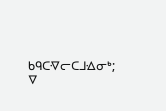ᑲᑫᑕᐌᓕᑕᒧᐎᓂᒃ; ᐁ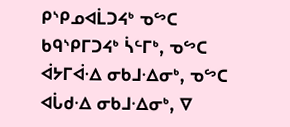ᑭᔅᑭᓄᐊᒫᑐᔦᒃ ᓀᔥᑕ ᑲᑫᔅᑭᒥᑐᔦᒃ ᓵᓪᒥᒃ, ᓀᔥᑕ ᐋᔭᒥᐋᐎ ᓂᑲᒧᐎᓂᒃ, ᓀᔥᑕ ᐊᒑᑯᐎ ᓂᑲᒧᐎᓂᒃ, ᐁ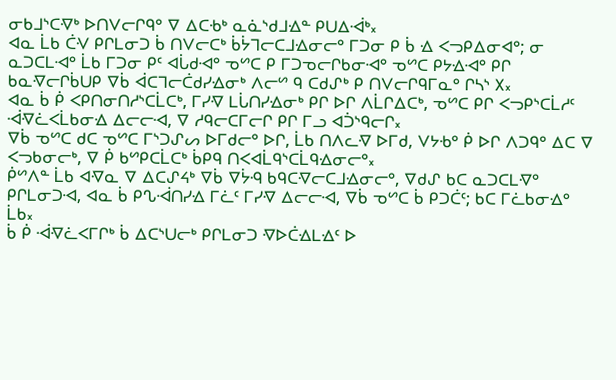ᓂᑲᒧᔅᑕᐌᒃ ᐅᑎᐯᓕᒋᑫᐤ ᐁ ᐃᑕᑾᒃ ᓇᓈᔅᑯᒧᐎᓐ ᑭᑌᐃᐙᒃ᙮
ᐊᓇ ᒫᑲ ᑖᐺ ᑭᒋᒪᓂᑐ ᑳ ᑎᐯᓕᑕᒃ ᑳᔮᒣᓕᑕᒧᐎᓂᓕᐤ ᒥᑐᓂ ᑭ ᑳ ᐎ ᐸᓓᑭᐃᓂᐊᐤ; ᓂ ᓇᑐᑕᒪᐗᐤ ᒫᑲ ᒥᑐᓂ ᑭᑦ ᐊᒑᑯᐗᐤ ᓀᔥᑕ ᑭ ᒥᑐᓀᓕᒋᑲᓂᐗᐤ ᓀᔥᑕ ᑭᔭᐎᐗᐤ ᑭᒋ ᑲᓇᐌᓕᒋᑳᑌᑭ ᐁᑳ ᐋᑕᒣᓕᑖᑯᓯᐎᓂᒃ ᐱᓕᔥ ᑫ ᑕᑯᔑᒃ ᑭ ᑎᐯᓕᒋᑫᒥᓇᐤ ᒋᓴᔅ ᙭᙮
ᐊᓇ ᑳ ᑮ ᐸᑭᑎᓂᑎᓱᔅᑕᒫᑕᒃ, ᒥᓯᐌ ᒪᒑᑎᓯᐎᓂᒃ ᑭᒋ ᐅᒋ ᐱᒫᒋᐃᑕᒃ, ᓀᔥᑕ ᑭᒋ ᐸᓓᑭᔅᑕᒫᓱᑦ ᐙᐌᓛᐸᒫᑲᓂᐎ ᐃᓕᓕᐗ, ᐁ ᓱᑫᓕᑕᒥᓕᒋ ᑭᒋ ᒥᓗ ᐊᑑᔅᑫᓕᒋ᙮
ᐁᑳ ᓀᔥᑕ ᑯᑕ ᓀᔥᑕ ᒥᔅᑐᔑᔕ ᐅᒥᑯᓕᐤ ᐅᒋ, ᒫᑲ ᑎᐱᓚᐌ ᐅᒥᑯ, ᐯᔭᑾᐤ ᑮ ᐅᒋ ᐱᑐᑫᐤ ᐃᑕ ᐁ ᐸᓓᑲᓂᓕᒃ, ᐁ ᑮ ᑲᔥᑭᑕᒫᑕᒃ ᑳᑭᑫ ᑎᐸᐊᒫᑫᔅᑕᒫᑫᐎᓂᓕᐤ᙮
ᑮᔥᐱᓐ ᒫᑲ ᐊᐌᓇ ᐁ ᐃᑕᔑᔦᒃ ᐁᑳ ᐁᔮᑴ ᑲᑫᑕᐌᓕᑕᒧᐎᓂᓕᐤ, ᐁᑯᔑ ᑲᑕ ᓇᑐᑕᒪᐌᐤ ᑭᒋᒪᓂᑐᐗ, ᐊᓇ ᑳ ᑭᔐᐙᑎᓯᐎ ᒥᓛᑦ ᒥᓯᐌ ᐃᓕᓕᐗ, ᐁᑳ ᓀᔥᑕ ᑳ ᑭᑐᑖᑦ; ᑲᑕ ᒥᓛᑲᓂᐎᐤ ᒫᑲ᙮
ᑳ ᑮ ᐙᐌᓛᐸᒥᒋᒃ ᑳ ᐃᑕᔅᑌᓕᒃ ᑭᒋᒪᓂᑐ ᐌᐅᑖᐎᒪᐎᑦ ᐅ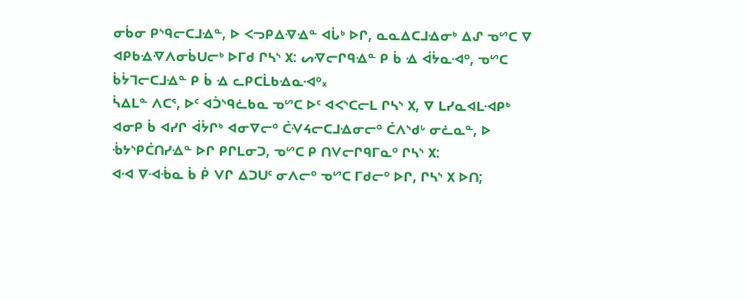ᓂᑳᓂ ᑭᔅᑫᓕᑕᒧᐎᓐ, ᐅ ᐸᓓᑭᐃᐌᐎᓐ ᐊᒑᒃ ᐅᒋ, ᓇᓇᐃᑕᒧᐎᓂᒃ ᐃᔑ ᓀᔥᑕ ᐁ ᐊᑭᑲᐎᐌᐱᓂᑳᑌᓕᒃ ᐅᒥᑯ ᒋᓴᔅ ᙭: ᔕᐌᓕᒋᑫᐎᓐ ᑭ ᑳ ᐎ ᐋᔮᓇᐗᐤ, ᓀᔥᑕ ᑳᔮᒣᓕᑕᒧᐎᓐ ᑭ ᑳ ᐎ ᓚᑭᑕᒫᑲᐎᓇᐗᐤ᙮
ᓵᐃᒪᓐ ᐱᑕᕐ, ᐅᑦ ᐊᑑᔅᑫᓛᑲᓇ ᓀᔥᑕ ᐅᑦ ᐊᐸᔅᑕᓕᒪ ᒋᓴᔅ ᙭, ᐁ ᒪᓯᓇᐊᒪᐗᑭᒃ ᐊᓂᑭ ᑳ ᐊᓯᒋ ᐋᔮᒋᒃ ᐊᓂᐁᓕᐤ ᑖᐺᔦᓕᑕᒧᐎᓂᓕᐤ ᑖᐱᔅᑯᒡ ᓂᓛᓇᓐ, ᐅ ᒀᔭᔅᑭᑖᑎᓯᐎᓐ ᐅᒋ ᑭᒋᒪᓂᑐ, ᓀᔥᑕ ᑭ ᑎᐯᓕᒋᑫᒥᓇᐤ ᒋᓴᔅ ᙭:
ᐊᐗ ᐁᐗᒀᓇ ᑳ ᑮ ᐯᒋ ᐃᑐᑌᑦ ᓂᐱᓕᐤ ᓀᔥᑕ ᒥᑯᓕᐤ ᐅᒋ, ᒋᓴᔅ ᙭ ᐅᑎ;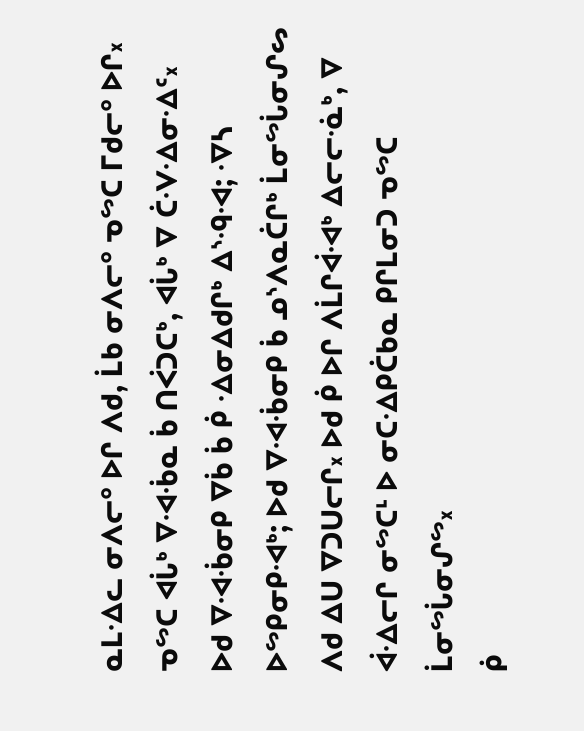ᓇᒪᐎᓚ ᓂᐱᓕᐤ ᐅᒋ ᐱᑯ, ᒫᑲ ᓂᐱᓕᐤ ᓀᔥᑕ ᒥᑯᓕᐤ ᐅᒋ᙮ ᓀᔥᑕ ᐊᒑᒃ ᐁᐗᒀᓇ ᑳ ᑎᐹᑐᑕᒃ, ᐊᒑᒃ ᐁ ᑖᐺᐎᓂᐎᑦ᙮
ᐅᑯ ᐁᐗᒀᓂᑭ ᐁᑳ ᑳ ᑮ ᐎᓂᐃᑯᒋᒃ ᐃᔅᑴᐗ; ᐌᓴ ᐅᔥᑭᓂᑭᐗᒃ; ᐅᑯ ᐁᐗᒀᓂᑭ ᑳ ᓄᔅᐱᓇᑖᒋᒃ ᒫᓂᔥᒑᓂᔑᔕ ᐱᑯ ᐃᑌ ᐁᑐᑌᓕᒋ᙮ ᐅᑯ ᑮ ᐅᒋ ᐱᒫᒋᐋᐗᒃ ᐃᓕᓕᓍᒃ, ᐁ ᐋᐎᓕᒋ ᓂᔥᑕᒻ ᐅ ᓂᑕᐎᑭᑖᑲᓇ ᑭᒋᒪᓂᑐ ᓀᔥᑕ ᒫᓂᔥᒑᓂᔑᔥ᙮
ᑮ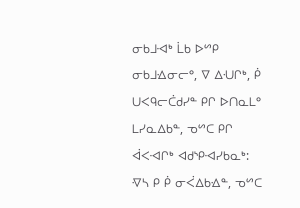ᓂᑲᒧᐗᒃ ᒫᑲ ᐅᔥᑭ ᓂᑲᒧᐎᓂᓕᐤ, ᐁ ᐃᑗᒋᒃ, ᑮ ᑌᐸᑫᓕᑖᑯᓯᓐ ᑭᒋ ᐅᑎᓇᒪᐤ ᒪᓯᓇᐃᑲᓐ, ᓀᔥᑕ ᑭᒋ ᐋᐸᐗᒋᒃ ᐊᑯᔅᑭᐗᓯᑲᓇᒃ: ᐌᓴ ᑭ ᑮ ᓂᐹᐃᑲᐎᓐ, ᓀᔥᑕ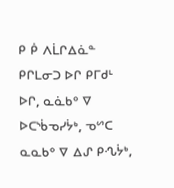ᑭ ᑮ ᐱᒫᒋᐃᓈᓐ ᑭᒋᒪᓂᑐ ᐅᒋ ᑭᒥᑯᒻ ᐅᒋ, ᓇᓈᑲᐤ ᐁ ᐅᑕᔅᑳᓀᓯᔮᒃ, ᓀᔥᑕ ᓇᓇᑲᐤ ᐁ ᐃᔑ ᑭᔗᔮᒃ,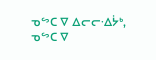ᓀᔥᑕ ᐁ ᐃᓕᓕᐎᔮᒃ, ᓀᔥᑕ ᐁ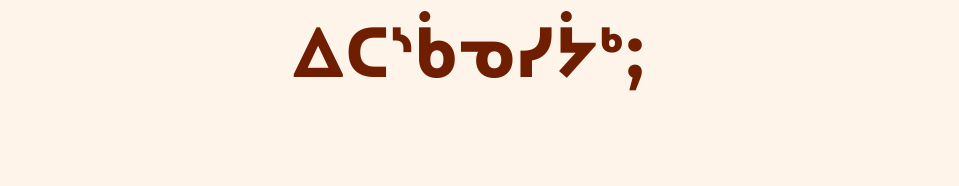ᐃᑕᔅᑳᓀᓯᔮᒃ;